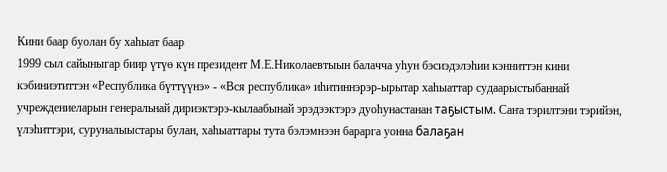Кини баар буолан бу хаһыат баар
1999 сыл сайыныгар биир үтүө күн президент М.Е.Николаевтыын балачча уһун бэсиэдэлэһии кэнниттэн кини кэбиниэтиттэн «Республика бүттүүнэ» - «Вся республика» иһитиннэрэр-ырытар хаһыаттар судаарыстыбаннай учреждениеларын генеральнай дириэктэрэ-кылаабынай эрэдээктэрэ дуоһунастанан таҕыстым. Саҥа тэрилтэни тэрийэн, үлэһиттэри, суруналыыстары булан, хаһыаттары тута бэлэмнээн барарга уонна балаҕан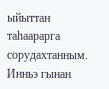ыйыттан таһаарарга сорудахтанным.
Инньэ гынан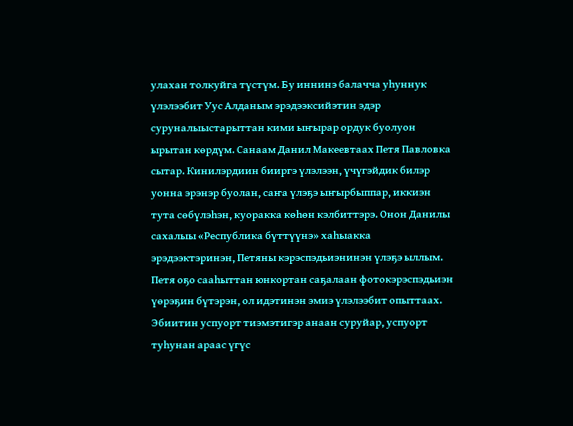улахан толкуйга түстүм. Бу иннинэ балачча уһуннук үлэлээбит Уус Алданым эрэдээксийэтин эдэр суруналыыстарыттан кими ыҥырар ордук буолуон ырытан көрдүм. Санаам Данил Макеевтаах Петя Павловка сытар. Кинилэрдиин бииргэ үлэлээн, үчүгэйдик билэр уонна эрэнэр буолан, саҥа үлэҕэ ыҥырбыппар, иккиэн тута сөбүлэһэн, куоракка көһөн кэлбиттэрэ. Онон Данилы сахалыы «Республика бүттүүнэ» хаһыакка эрэдээктэринэн, Петяны кэрэспэдьиэнинэн үлэҕэ ыллым. Петя оҕо сааһыттан юнкортан саҕалаан фотокэрэспэдьиэн үөрэҕин бүтэрэн, ол идэтинэн эмиэ үлэлээбит опыттаах. Эбиитин успуорт тиэмэтигэр анаан суруйар, успуорт туһунан араас үгүс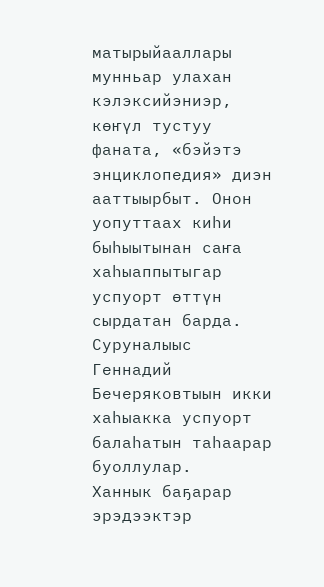матырыйааллары мунньар улахан кэлэксийэниэр, көҥүл тустуу фаната, «бэйэтэ энциклопедия» диэн ааттыырбыт. Онон уопуттаах киһи быһыытынан саҥа хаһыаппытыгар успуорт өттүн сырдатан барда. Суруналыыс Геннадий Бечеряковтыын икки хаһыакка успуорт балаһатын таһаарар буоллулар.
Ханнык баҕарар эрэдээктэр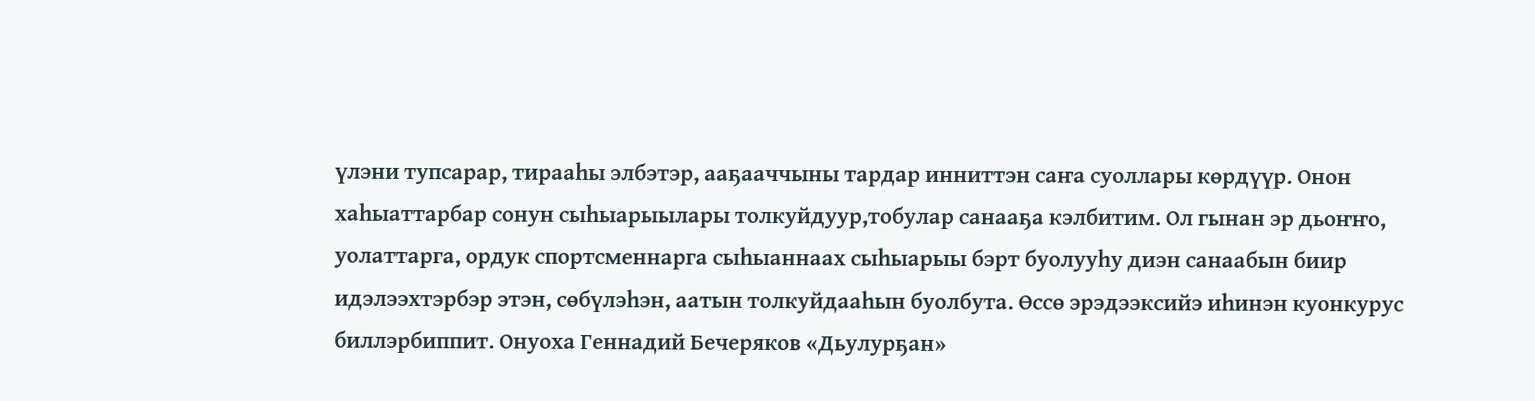үлэни тупсарар, тирааһы элбэтэр, ааҕааччыны тардар инниттэн саҥа суоллары көрдүүр. Онон хаһыаттарбар сонун сыһыарыылары толкуйдуур,тобулар санааҕа кэлбитим. Ол гынан эр дьоҥҥо, уолаттарга, ордук спортсменнарга сыһыаннаах сыһыарыы бэрт буолууһу диэн санаабын биир идэлээхтэрбэр этэн, сөбүлэһэн, аатын толкуйдааһын буолбута. Өссө эрэдээксийэ иһинэн куонкурус биллэрбиппит. Онуоха Геннадий Бечеряков «Дьулурҕан»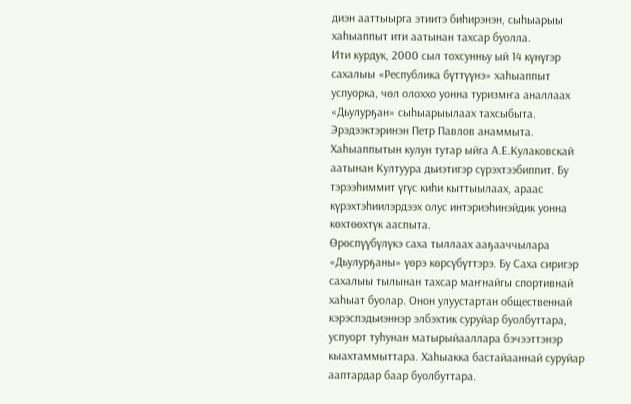диэн ааттыырга этиитэ биһирэнэн, сыһыарыы хаһыаппыт ити аатынан тахсар буолла.
Ити курдук, 2000 сыл тохсунньу ый 14 күнүгэр сахалыы «Республика бүттүүнэ» хаһыаппыт успуорка, чөл олоххо уонна туризмҥа аналлаах «Дьулурҕан» сыһыарыылаах тахсыбыта. Эрэдээктэринэн Петр Павлов анаммыта. Хаһыаппытын кулун тутар ыйга А.Е.Кулаковскай аатынан Култуура дьиэтигэр сүрэхтээбиппит. Бу тэрээһиммит үгүс киһи кыттыылаах, араас күрэхтэһиилэрдээх олус интэриэһинэйдик уонна көхтөөхтүк ааспыта.
Өрөспүүбүлүкэ саха тыллаах ааҕааччылара «Дьулурҕаны» үөрэ көрсүбүттэрэ. Бу Саха сиригэр сахалыы тылынан тахсар маҥнайгы спортивнай хаһыат буолар. Онон улуустартан общественнай кэрэспэдьиэннэр элбэхтик суруйар буолбуттара, успуорт туһунан матырыйааллара бэчээттэнэр кыахтаммыттара. Хаһыакка бастайааннай суруйар ааптардар баар буолбуттара.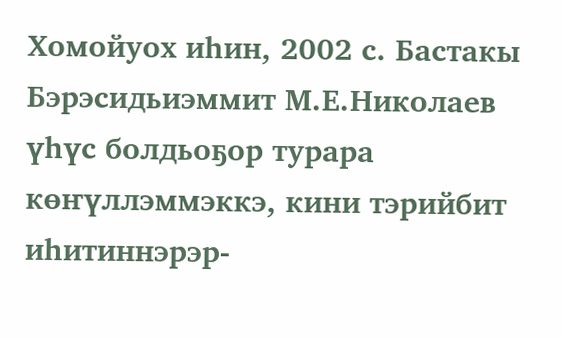Хомойуох иһин, 2002 с. Бастакы Бэрэсидьиэммит М.Е.Николаев үһүс болдьоҕор турара көҥүллэммэккэ, кини тэрийбит иһитиннэрэр-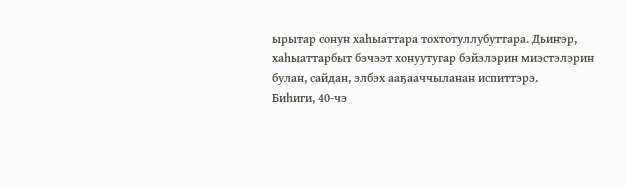ырытар сонун хаһыаттара тохтотуллубуттара. Дьиҥэр, хаһыаттарбыт бэчээт хонуутугар бэйэлэрин миэстэлэрин булан, сайдан, элбэх ааҕааччыланан испиттэрэ.
Биһиги, 40-чэ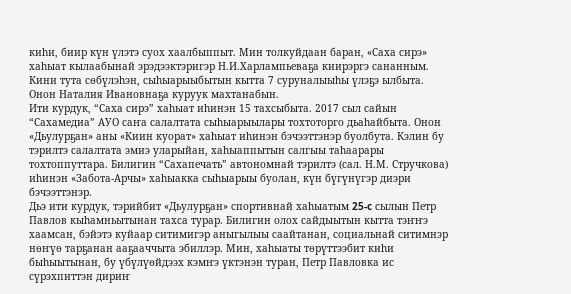киһи, биир күн үлэтэ суох хаалбыппыт. Мин толкуйдаан баран, «Саха сирэ» хаһыат кылаабынай эрэдээктэригэр Н.И.Харлампьеваҕа киирэргэ сананным. Кини тута сөбүлэһэн, сыһыарыыбытын кытта 7 суруналыыһы үлэҕэ ылбыта. Онон Наталия Ивановнаҕа куруук махтанабын.
Ити курдук, “Саха сирэ” хаһыат иһинэн 15 тахсыбыта. 2017 сыл сайын “Сахамедиа” АУО саҥа салалтата сыһыарыылары тохтоторго дьаһайбыта. Онон «Дьулурҕан» аны «Киин куорат» хаһыат иһинэн бэчээттэнэр буолбута. Кэлин бу тэрилтэ салалтата эмиэ уларыйан, хаһыаппытын салгыы таһаарары тохтоппуттара. Билигин “Сахапечать” автономнай тэрилтэ (сал. Н.М. Стручкова) иһинэн «Забота-Арчы» хаһыакка сыһыарыы буолан, күн бүгүнүгэр диэри бэчээттэнэр.
Дьэ ити курдук, тэрийбит «Дьулурҕан» спортивнай хаһыатым 25-c сылын Петр Павлов кыһамньытынан тахса турар. Билигин олох сайдыытын кытта тэҥҥэ хаамсан, бэйэтэ куйаар ситимигэр аныгылыы саайтанан, социальнай ситимнэр нөҥүө тарҕанан ааҕааччыта эбиллэр. Мин, хаһыаты төрүттээбит киһи быһыытынан, бу үбүлүөйдээх кэмҥэ үктэнэн туран, Петр Павловка ис сүрэхпиттэн дириҥ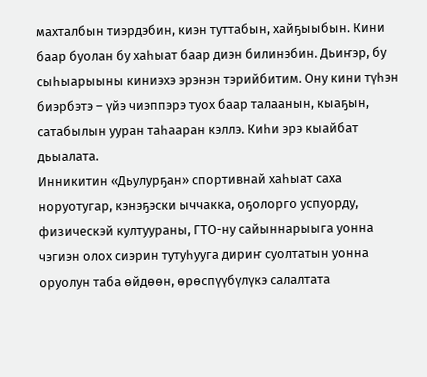махталбын тиэрдэбин, киэн туттабын, хайҕыыбын. Кини баар буолан бу хаһыат баар диэн билинэбин. Дьиҥэр, бу сыһыарыыны киниэхэ эрэнэн тэрийбитим. Ону кини түһэн биэрбэтэ – үйэ чиэппэрэ туох баар талаанын, кыаҕын, сатабылын ууран таһааран кэллэ. Киһи эрэ кыайбат дьыалата.
Инникитин «Дьулурҕан» спортивнай хаһыат саха норуотугар, кэнэҕэски ыччакка, оҕолорго успуорду, физическэй култуураны, ГТО-ну сайыннарыыга уонна чэгиэн олох сиэрин тутуһууга дириҥ суолтатын уонна оруолун таба өйдөөн, өрөспүүбүлүкэ салалтата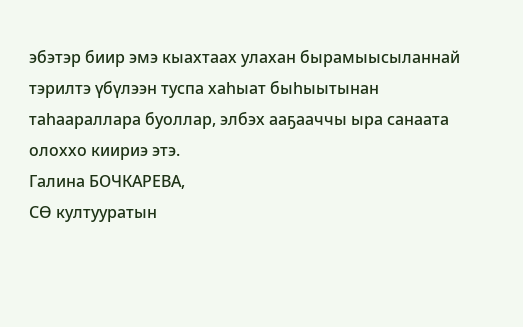эбэтэр биир эмэ кыахтаах улахан бырамыысыланнай тэрилтэ үбүлээн туспа хаһыат быһыытынан таһаараллара буоллар, элбэх ааҕааччы ыра санаата олоххо киириэ этэ.
Галина БОЧКАРЕВА,
СӨ култууратын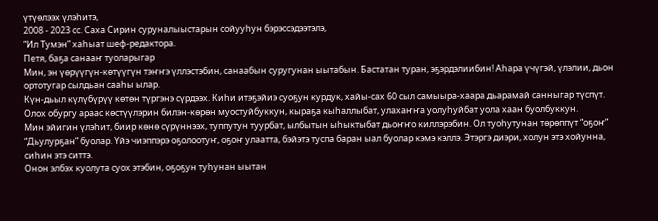үтүөлээх үлэһитэ,
2008 - 2023 сс. Саха Сирин суруналыыстарын сойууһун бэрэссэдээтэлэ,
“Ил Тумэн” хаһыат шеф-редактора.
Петя, баҕа санааҥ туоларыгар
Мин, эн үөрүүгүн-көтүүгүн тэҥҥэ үллэстэбин, санаабын суругунан ыытабын. Бастатан туран, эҕэрдэлиибин! Аһара үчүгэй, үлэлии, дьон ортотугар сылдьан сааһы ылар.
Күн-дьыл күлүбүрүү көтөн түргэнэ сүрдээх. Киһи итэҕэйиэ суоҕун курдук, хайы-сах 60 сыл самыыра-хаара дьарамай санныгар түспүт. Олох обургу араас көстүүлэрин билэн-көрөн муостуйбуккун, кыраҕа кыһаллыбат, улахаҥҥа уолуһуйбат уола хаан буолбуккун.
Мин эйигин үлэһит, биир көнө сүрүннээх, туппутун туурбат, ылбытын ыһыктыбат дьоҥҥо киллэрэбин. Ол туоһутунан төрөппүт “оҕоҥ” “Дьулурҕан” буолар. Үйэ чиэппэрэ оҕолоотуҥ, оҕоҥ улаатта, бэйэтэ туспа баран ыал буолар кэмэ кэллэ. Этэргэ диэри, холун этэ хойунна, сиһин этэ ситтэ.
Онон элбэх куолута суох этэбин, оҕоҕун туһунан ыытан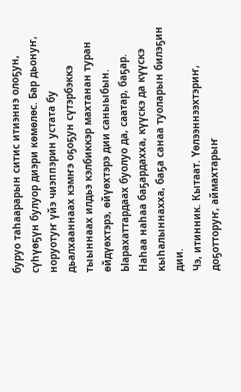буруо таһаарарын ситис итиэннэ олоҕун, сүһүөҕүн булуор диэри көмөлөс. Бар дьонуҥ, норуотуҥ үйэ чиэппэрин устата бу дьалхааннаах кэмҥэ оҕоҕун сүтэрбэккэ тыыннаах илдьэ кэлбиккэр махтанан туран өйдүөхтэрэ, өйүөхтэрэ дии саныыбын.
Ыарахаттардаах буолуо да, саатар, баҕар. Наһаа наһаа баҕардахха, күүскэ да күүскэ кыһалыннахха, баҕа санаа туоларын билэҕин дии.
Чэ, итинник. Кытаат. Үөлээннээхтэриҥ, доҕотторуҥ, аймахтарыҥ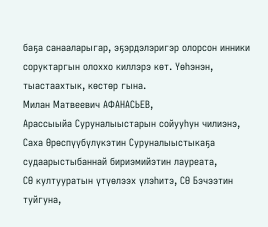баҕа санааларыгар, эҕэрдэлэригэр олорсон инники соруктаргын олоххо киллэрэ көт. Үөһэнэн, тыастаахтык, көстөр гына.
Милан Матвеевич АФАНАСЬЕВ,
Арассыыйа Суруналыыстарын сойууһун чилиэнэ,
Саха Өрөспүүбүлүкэтин Суруналыыстыкаҕа судаарыстыбаннай бириэмийэтин лауреата,
СӨ култууратын үтүөлээх үлэһитэ, СӨ Бэчээтин туйгуна,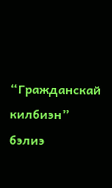“Гражданскай килбиэн” бэлиэ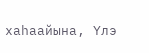хаһаайына, Үлэ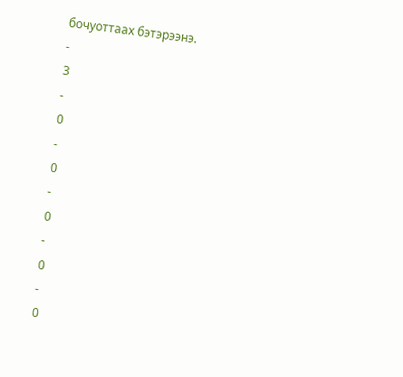бочуоттаах бэтэрээнэ.
-
3
-
0
-
0
-
0
-
0
-
0